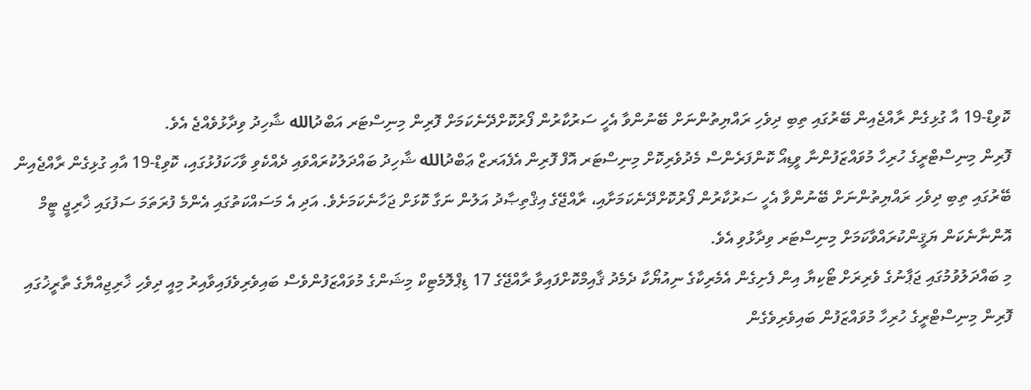ކޮވިޑް-19 އާ ގުޅިގެން ރާއްޖެއިން ބޭރުގައި ތިބި ދިވެހި ރައްޔިތުންނަށް ބޭނުންވާ އެހީ ސަރުކާރުން ފޯރުކޮށްދޭނެކަމަށް ފޮރިން މިނިސްޓަރ އަބްދުالله ޝާހިދު ވިދާޅުވެއްޖެ އެވެ.
ފޮރިން މިނިސްޓްރީގެ ހުރިހާ މުވައްޒަފުންނާ ވީޑިއޯ ކޮންފަރެންސް މެދުވެރިކޮށް މިނިސްޓަރ އޮފް ފޮރިން އެފެއަރޒް ޢަބްދުالله ޝާހިދު ބައްދަލުކުރައްވައި ދެއްކެވި ވާހަކަފުޅުގައި، ކޮވިޑް-19 އާއި ގުޅިގެން ރާއްޖެއިން ބޭރުގައި ތިބި ދިވެހި ރައްޔިތުންނަށް ބޭނުންވާ އެހީ ސަރުކާރުން ފޯރުކޮށްދޭނެކަމަށާއި، ރާއްޖޭގެ އިޤްތިޞާދު އަލުން ނަގާ ކޮޅަށް ޖަހާނެކަމަށެވެ. އަދި އެ މަސައްކަތުގައި އެންމެ ފުރަތަމަ ސަފުގައި ޚާރިޖީ ޓީމް އޮންނާނެކަން ޔަޤީންކުރައްވާކަމަށް މިނިސްޓަރ ވިދާޅުވި އެވެ.
މި ބައްދަލުވުމުގައި ޖަޕާނުގެ ވެރިރަށް ޓޯކިޔާ އިން ފެށިގެން އެމެރިކާގެ ނިއުޔޯކާ ދެމެދު ޤާއިމްކޮށްފައިވާ ރާއްޖޭގެ 17 ޑިޕްލޮމެޓިކް މިޝަންގެ މުވައްޒަފުންވެސް ބައިވެރިވެފައިވާއިރު މިއީ ދިވެހި ޚާރިޖިއްޔާގެ ތާރީޚުގައި ފޮރިން މިނިސްޓްރީގެ ހުރިހާ މުވައްޒަފުން ބައިވެރިވެގެން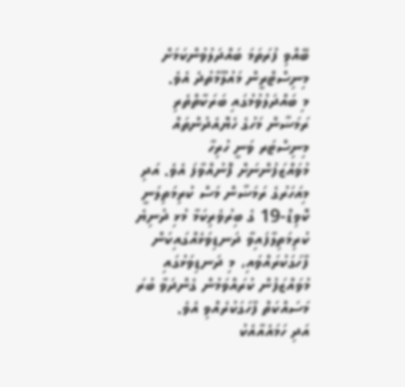ބޭއްވި ފުރަތަމަ ބައްދަލުވުންކަމަށް މިނިސްޓްރީން މައުލޫމާތުދެ އެވެ.
މި ބައްދަލުވުމުގައި ބަރަކާތްތެރި ރަމަޟާން މަހުގެ ހެޔޮއެދުންތައް މިނިސްޓަރ ވަނީ ހުރިހާ މުވައްޒަފުންނަށް ފޮނުއްވާފަ އެވެ. އަދި މިއަހަރުގެ ރަމަޟާން މަސް ކުރިމަތިލަނީ ކޮވިޑް-19 ގެ ބިރުވެރިކަމާ މުޅި ދުނިޔެ ކުރިމަތިލާފައިވާ ދަނޑިވަޅެއްގައިކަން ފާހަގަކުރައްވައި، މި ދަނޑިވަޅުގައި މުވައްޒަފުން ކުރައްވަމުން ގެންދަވާ ބުރަ މަސައްކަތް ފާހަގަކުރެއްވި އެވެ.
އަދި ހަމައެއާއެކު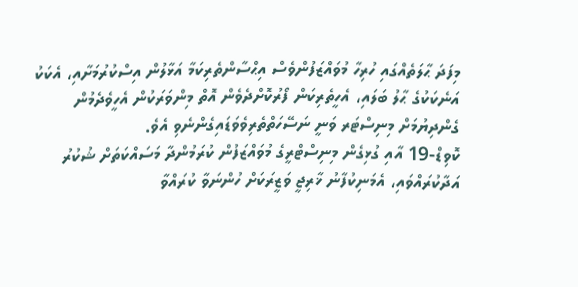މިފަދަ ޙާލަތެއްގައި ހުރިހާ މުވައްޒަފުންވެސް އިޙްސާންތެރިކަމާ އަޅާލުން އިސްކުރުމަށާއި، އެކަކު އަނެކަކުގެ ޙާލު ބަލައި، އެހީތެރިކަން ފޯރުކޮށްދެވެން އޮތް މިންވަރަކުން އެހީވެދެމުން ގެންދިޔުމަށް މިނިސްޓަރ ވަނީ ނަސޭހަތްތެރިވެވަޑައިގެންނެވި އެވެ.
ކޮވިޑް-19 އާއި ގުޅިގެން މިނިސްޓްރީގެ މުވައްޒަފުން ކުރަމުންދާ މަސައްކަތަށް ޝުކުރު އަދާކުރައްވައި، އެމަނިކުފާނު ޚާރިޖީ ވަޒީރަކަށް ހުންނަވާ ކުރައްވާ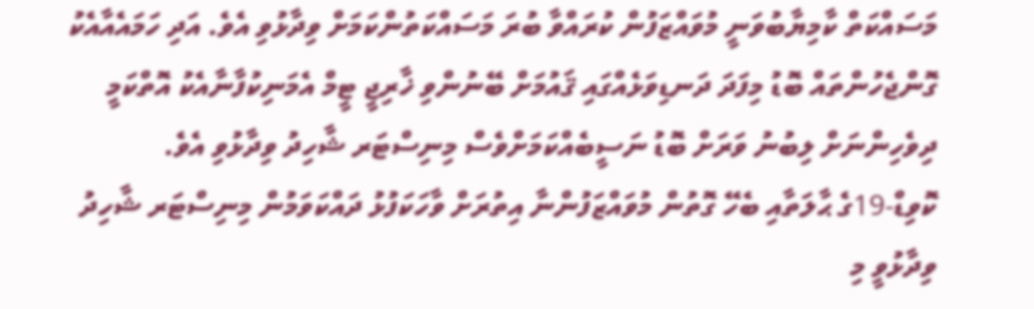މަސައްކަތް ކާމިޔާބުވަނީ މުވައްޒަފުން ކުރައްވާ ބުރަ މަސައްކަތުންކަމަށް ވިދާޅުވި އެވެ. އަދި ހަމައެއާއެކު ގޮންޖެހުންތައް ބޮޑު މިފަދަ ދަނޑިވަޅެއްގައި ޤައުމަށް ބޭނުންވި ޚާރިޖީ ޓީމް އެމަނިކުފާނާއެކު އޮތްކަމީ ދިވެހިންނަށް ލިބުނު ވަރަށް ބޮޑު ނަސީބެއްކަމަށްވެސް މިނިސްޓަރ ޝާހިދު ވިދާޅުވި އެވެ.
ކޮވިޑް-19ގެ ޙާލަތާއި ބެހޭ ގޮތުން މުވައްޒަފުންނާ އިތުރަށް ވާހަކަފުޅު ދައްކަވަމުން މިނިސްޓަރ ޝާހިދު ވިދާޅުވީ މި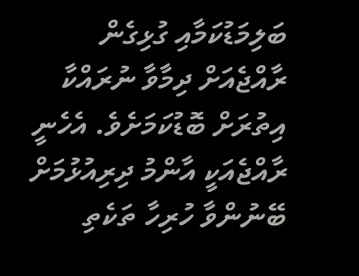ބަލިމަޑުކަމާއި ގުޅިގެން ރާއްޖެއަށް ދިމާވާ ނުރައްކާ އިތުރަށް ބޮޑުކަމަށެވެ. އެހެނީ ރާއްޖެއަކީ އާންމު ދިރިއުޅުމަށް ބޭނުންވާ ހުރިހާ ތަކެތި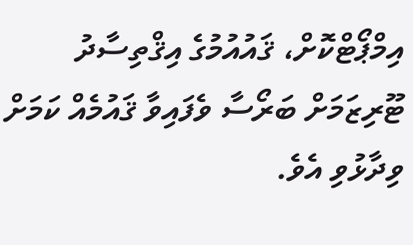އިމްޕޯޓްކޮށް، ޤައުއުމުގެ އިޤްތިސާދު ޓޫރިޒަމަށް ބަރޯސާ ވެފައިވާ ޤައުމެއް ކަމަށް ވިދާޅުވި އެވެ.